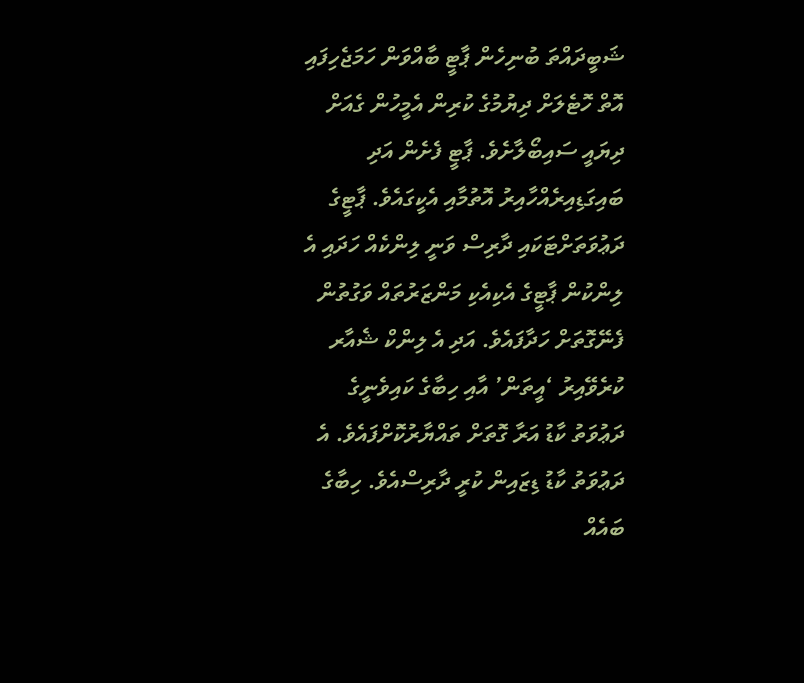ޝަބީދައްތަ ބުނިހެން ޕާޓީ ބާއްވަން ހަމަޖެހިފައި އޮތް ހޮޓެލަށް ދިޔުމުގެ ކުރިން އެމީހުން ގެއަށް ދިޔައީ ސައިބޯލާށެވެ. ޕާޓީ ފެށެން އަދި ބައިގަޑިއިރެއްހާއިރު އޮތުމާއި އެކީގައެވެ. ޕާޓީގެ ދަޢުވަތަށްޓަކައި ދާރިސް ވަނީ ލިންކެއް ހަދައި އެ ލިންކުން ޕާޓީގެ އެކިއެކި މަންޒަރުތައް ވަގުތުން ފެނޭގޮތަށް ހަދާފައެވެ. އަދި އެ ލިންކް ޝެއާރ ކުރެވޭއިރު ‘އީތަން’ އާއި ހިބާގެ ކައިވެނީގެ ދަޢުވަތު ކާޑު އަރާ ގޮތަށް ތައްޔާރުކޮށްފައެވެ. އެ ދަޢުވަތު ކާޑު ޑިޒައިން ކުރީ ދާރިސްއެވެ. ހިބާގެ ބައެއް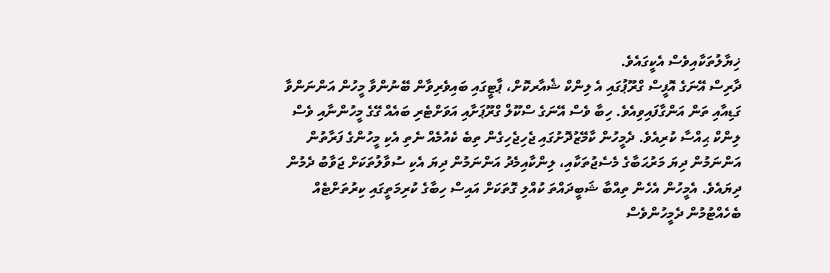ޚިޔާލުތަކާއިވެސް އެކީގައެވެ.
ދާރިސް އޭނަގެ އޮފީސް ގްރޫޕުގައި އެ ލިންކް ޝެއާރކޮށް، ޕާޓީގައި ބައިވެރިވާން ބޭނުންވާ މީހުން އަންނަންވާ ގަޑިއާއި ތަން އަންގާފައިވިއެވެ. ހިބާ ވެސް އޭނަގެ ސްކޫލް ގްރޫޕަށާއި އަވަށްޓެރި ބައެއް ގޭގެ މީހުންނާއި ވެސް ލިންކް ޙިއްސާ ކުރިއެވެ. ދެމީހުން ކާމޭޒުދޮށުގައި ޖެހިޖެހިގެން ތިބެ ކެއުމެއް ނެތި އެކި މީހުންގެ ފަރާތުން އަންނަމުން ދިޔަ މަރުޙަބާގެ މެސެޖުތަކާއި، ލިންކާއިމެދު އަންނަމުން ދިޔަ އެކި ސުވާލުތަކަށް ޖަވާބު ދެމުން ދިޔައެވެ. އެމީހުން އެހެން ތިއްބާ ޝަބީދައްތަ ކުއްލި ގޮތަކަށް އައިސް ހިބާގެ ކުރިމަތީގައި ކިރުތަށްޓެއް ބެހެއްޓުމުން ދެމީހުންވެސް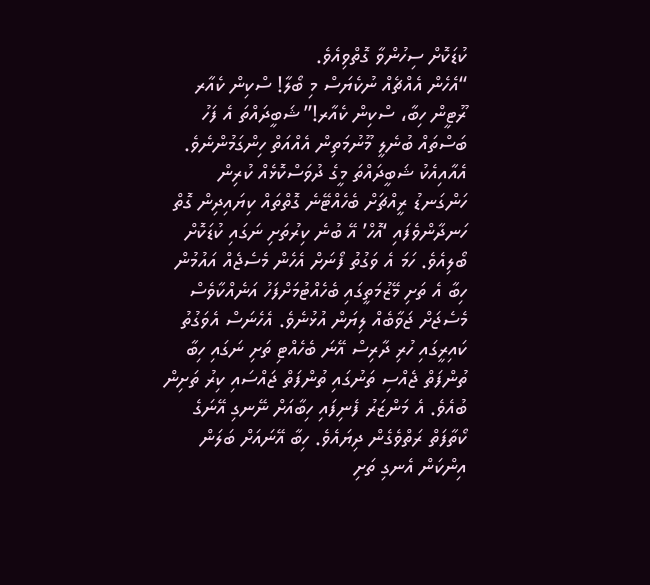ކުޑަކޮށް ސިހުންވާ ގޮތްވިއެވެ.
“އެހެން އެއްޗެއް ނުކެޔަސް މި ބޯލާ! ސްކިން ކެއާރ ރޫޓީން ހިބާ، ސްކިން ކެއާރ!” ޝަބީދައްތަ އެ ފަހު ބަސްތައް ބުނެލީ މޫނުމަތިން އެއްއަތް ހިންގަމުންނެވެ. އެއާއިއެކު ޝަބީދައްތަ މީގެ ދުވަސްކޮޅެއް ކުރިން ހަންގަނޑު ރީއްޗަށް ބެހެއްޓޭނެ ގޮތްތައް ކިޔައިދިން ގޮތް ހަނދާންވެފައި ‘އޮހް’ އޭ ބުނެ ކިރުތަށި ނަގައި ކުޑަކޮށް ބޯލިއެވެ. ހަމަ އެ ވަގުތު ފޯނަށް އެހެން މެސެޖެއް އައުމުން ހިބާ އެ ތަށި މޭޒުމަތީގައި ބެހެއްޓުމަށްފަހު އަނެއްކާވެސް މެސެޖަށް ޖަވާބެއް ލިޔަން އުޅުނެވެ. އެހެނަސް އެވަގުތު ކައިރީގައި ހުރި ދާރިސް އޭނަ ބެހެއްޓި ތަށި ނަގައި ހިބާ ތުންފަތް ޖެއްސި ތަނުގައި ތުންފަތް ޖައްސައި ކިރު ތަށިން ބުއެވެ. އެ މަންޒަރު ފެނިފައި ހިބާއަށް ނޭނގި އޭނަގެ ކޯތާފަތް ރަތްވެގެން ދިޔައެވެ. ހިބާ އޭނައަށް ބަލަން އިންކަން އެނގި ތަށި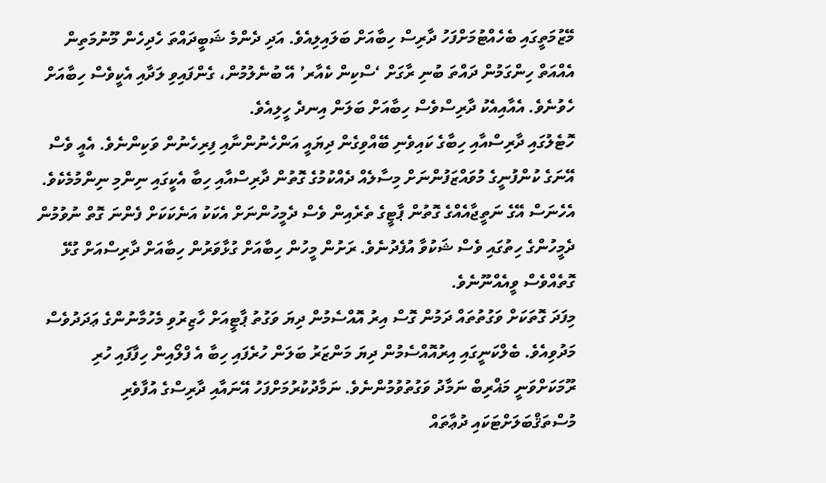މޭޒުމަތީގައި ބެހެއްޓުމަށްފަހު ދާރިސް ހިބާއަށް ބަލައިލިއެވެ. އަދި ދެންމެ ޝަބީދައްތަ ހެދިހެން މޫނުމަތިން އެއްއަތް ހިންގަމުން ދައްތަ ބުނި ރާގަށް ‘ސްކިން ކެއާރ’ އޭ ބުނެލުމުން، ގެންފައިވި ލަދާއި އެކީވެސް ހިބާއަށް ހެވުނެވެ. އެއާއިއެކު ދާރިސްވެސް ހިބާއަށް ބަލަން އިނދެ ހީލިއެވެ.
ހޮޓެލުގައި ދާރިސްއާއި ހިބާގެ ކައިވެނި ބޭއްވިގެން ދިޔައީ އަންހެނުންނާއި ފިރިހެނުން ވަކިންނެވެ. އެއީ ވެސް އޭނަގެ ކުންފުނީގެ މުވައްޒަފުންނަށް މިސާލެއް ދެއްކުމުގެ ގޮތުން ދާރިސްއާއި ހިބާ އެކީގައި ނިންމި ނިންމުމެކެވެ. އެހެނަސް އޭގެ ނަތީޖާއެއްގެ ގޮތުން ޕާޓީގެ ތެރެއިން ވެސް ދެމީހުންނަށް އެކަކު އަނެކަކަށް ފެންނަ ގޮތް ނުވުމުން ދެމީހުންގެ ހިތުގައި ވެސް ޝަކުވާ އުފެދުނެވެ. ރަށުން މީހުން ހިބާއަށް ގުޅާވަރުން ހިބާއަށް ދާރިސްއަށް ގުޅޭ ގޮތެއްވެސް ވީއެއްނޫނެވެ.
މިފަދަ ގޮތަކަށް ވަގުތުތައް ދަމުން ގޮސް އިރު އޮއްސެމުން ދިޔަ ވަގުތު ޕާޓީއަށް ހާޒިރުވި މެހުމާނުންގެ ޢަދަދުވެސް މަދުވިއެވެ. ބެލްކަނީގައި އިރުއޮއްސެމުން ދިޔަ މަންޒަރު ބަލަން ހުރެފައި ހިބާ އެ ފްލޯއިން ހިފާފައި ހުރި ރޫމަކަށްވަނީ މަޣްރިބް ނަމާދު ވަގުތުވުމުންނެވެ. ނަމާދުކުރުމަށްފަހު އޭނައާއި ދާރިސްގެ އުފާވެރި މުސްތަޤްބަލަށްޓަކައި ދުޢާތައް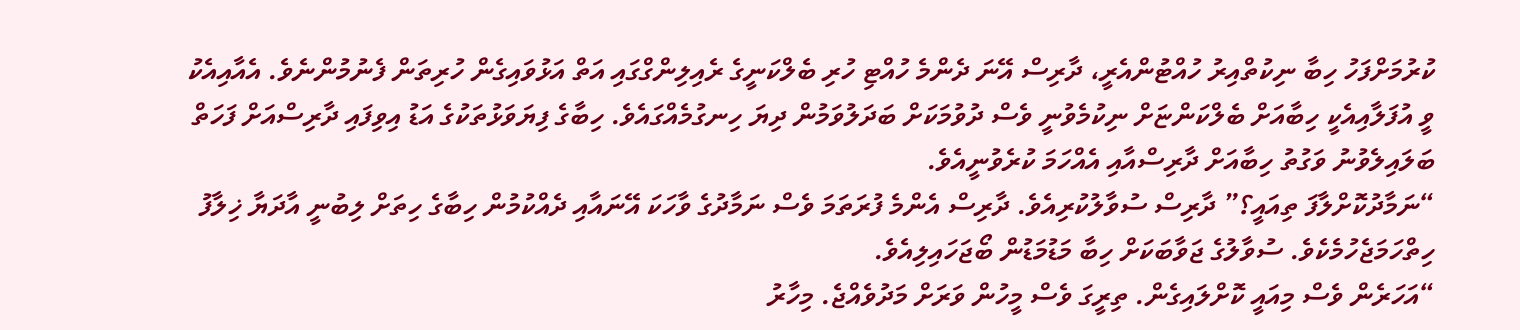ކުރުމަށްފަހު ހިބާ ނިކުތްއިރު ހުއްޓުންއެރީ، ދާރިސް އޭނަ ދެންމެ ހުއްޓި ހުރި ބެލްކަނީގެ ރެއިލިންގްގައި އަތް އަޅުވައިގެން ހުރިތަން ފެނުމުންނެވެ. އެއާއިއެކު ވީ އުފަލާއިއެކީ ހިބާއަށް ބެލްކަންޏަށް ނިކުމެވުނީ ވެސް ދުވުމަކަށް ބަދަލުވަމުން ދިޔަ ހިނގުމެއްގައެވެ. ހިބާގެ ފިޔަވަޅުތަކުގެ އަޑު އިވިފައި ދާރިސްއަށް ފަހަތް ބަލައިލެވުނު ވަގުތު ހިބާއަށް ދާރިސްއާއި އެއްހަމަ ކުރެވުނީއެވެ.
“ނަމާދުކޮށްލާފަ ތިއައީ؟” ދާރިސް ސުވާލުކުރިއެވެ. ދާރިސް އެންމެ ފުރަތަމަ ވެސް ނަމާދުގެ ވާހަކަ އޭނައާއި ދެއްކުމުން ހިބާގެ ހިތަށް ލިބުނީ އާދަޔާ ޚިލާފު ހިތްހަމަޖެހުމެކެވެ. ސުވާލުގެ ޖަވާބަކަށް ހިބާ މަޑުމަޑުން ބޯޖަހައިލިއެވެ.
“އަހަރެން ވެސް މިއައީ ކޮށްލައިގެން. ތިރީގަ ވެސް މީހުން ވަރަށް މަދުވެއްޖެ. މިހާރު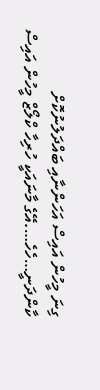ގިނަ މީހުން އައިސް އަހަންނާއި ބައްދަލުނުކޮށް ކާންދަނީ…ހެހެ….އޭގެ މާނައަކީ ހުރިހާ ކްލޯޒް މީހުން އައިސް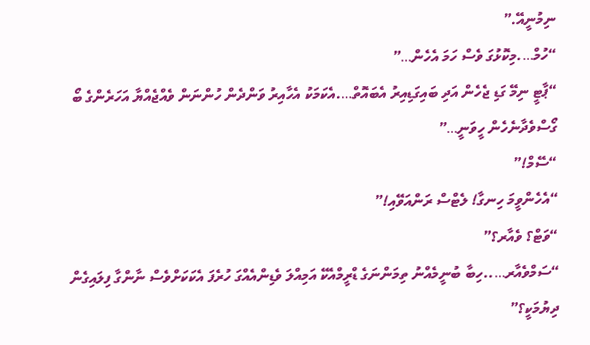ނިމުނީއޭ.”
“ހުމް….މިކޮޅުގަ ވެސް ހަމަ އެހެން…”
“ޕާޓީ ނިމޭ ގަޑި ޖެހެން އަދި ބައިގަޑިއިރު އެބައޮތް….އެކަމަކު އެހާއިރު ވަންދެން ހުންނަން ވެއްޖެއްޔާ އަހަރެންގެ ބޯ ގޯސްވެދާނެހެން ހީވަނީ…”
“ސޭމް!”
“އެހެންވީމަ ހިނގާ! ލެޓްސް ރަންއަވޭއި!”
“ވަޓް؟ ވެއާރ؟”
“ސަމްވެއާރ…..ހިބާ ބުނީމެއްނު ތިމަންނަގެ ޑްރީމްއެކޭ އަމިއްލަ ވެޑިންއެއްގަ ހުރެފަ އެކަކަށްވެސް ނާންގާ ފިލައިގެން ދިޔުމަކީ؟”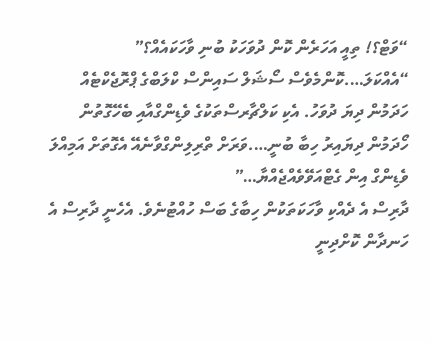“ވަޓް؟! ތިއީ އަހަރެން ކޮން ދުވަހަކު ބުނި ވާހަކައެއް؟”
“އެއްކަލަ….ކޮންމެވެސް ސޯޝަލް ސައިންސް ކްލަބްގެ ޕްރޮޖެކްޓެއް ހަދަމުން ދިޔަ ދުވަހު. އެކި ކަލްޗާރސްތަކުގެ ވެޑިންގްއާއި ބެހޭގޮތުން ހޯދަމުން ދިޔައިރު ހިބާ ބުނީ….ވަރަށް ތްރިލިންގްވާނެއޭ އެގޮތަށް އަމިއްލަ ވެޑިންގް އިން ގެޓްއަވޭވެއްޖެއްޔާ…”
ދާރިސް އެ ދެއްކި ވާހަކަތަކުން ހިބާގެ ބަސް ހުއްޓުނެވެ. އެހެނީ ދާރިސް އެ ހަނދާން ކޮށްދިނީ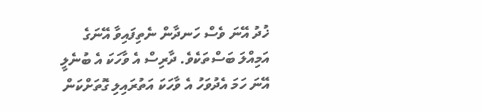ޚުދު އޭނަ ވެސް ހަނދާން ނެތިފައިވާ އޭނަގެ އަމިއްލަ ބަސްތަކެވެ. ދާރިސް އެ ވާހަކަ އެ ބުނެލީ އޭނަ ހަމަ އެދުވަހު އެ ވާހަކަ އަތުރައިލި ގޮތަށްކަން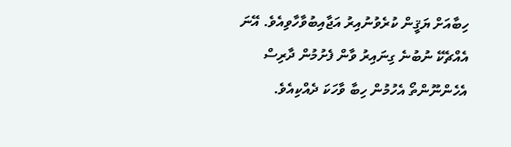ހިބާއަށް ޔަޤީން ކުރެވުނުއިރު އަޖާއިބުވާހާވިއެވެ. އޭނަ އެއްޗެކޭ ނުބުނެ ގިނައިރު ވާން ފެށުމުން ދާރިސް އެހެންނޫންތޯ އެހުމުން ހިބާ ވާހަކަ ދެއްކިއެވެ.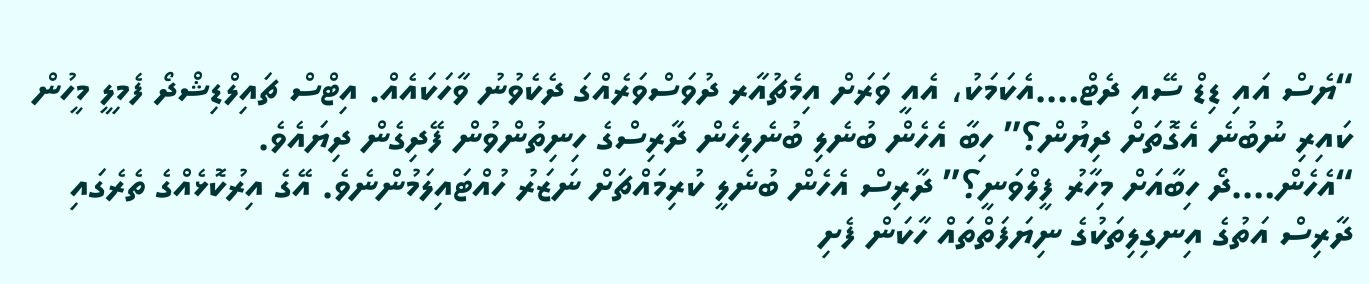“ޔެސް އައި ޑިޑް ސޭއި ދެޓް….އެކަމަކު، އެއީ ވަރަށް އިމެޗުއާރ ދުވަސްވަރެއްގަ ދެކެވުނު ވާހަކައެއް. އިޓްސް ޗައިލްޑިޝްދޯ ފެމިލީ މީހުން ކައިރި ނުބުނެ އެގޮތަށް ދިޔުން؟” ހިބާ އެހެން ބުނެލި ބުނެލިހެން ދާރިސްގެ ހިނިތުންވުން ފޭދިގެން ދިޔައެވެ.
“އެހެން….ދޯ ހިބާއަށް މިހާރު ފީލްވަނީ؟” ދާރިސް އެހެން ބުނެލީ ކުރިމައްޗަށް ނަޒަރު ހުއްޓައިލަމުންނެވެ. އޭގެ އިރުކޮޅެއްގެ ތެރެގައި ދާރިސް އަތުގެ އިނގިލިތަކުގެ ނިޔަފަތްތައް ހާކަން ފެށި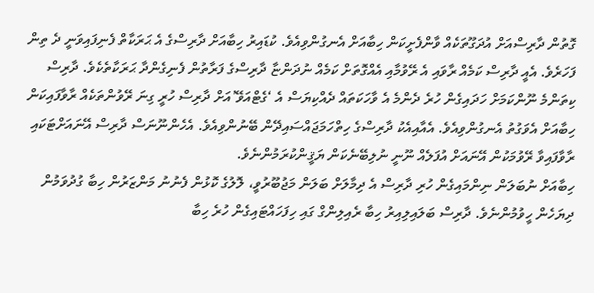ގޮތުން ދާރިސްއަށް އުދަގޫތަކެއް ވާންފެށީކަން ހިބާއަށް އެނގުންވިއެވެ. ކުޑައިރު ހިބާއަށް ދާރިސްގެ އެ ޙަރަކާތް ފެނިފައިވަނީ ދެ ތިން ފަހަރެވެ. އެއީ ދާރިސް ކަމެއް ރާވައި އެ ރޭވުމާއި އެއްގޮތަށް ކަމެއް ނުދަންޏާ ދާރިސްގެ ފަރާތުން ފެނިގެންދާ ޙަރަކާތެކެވެ. ދާރިސް ކިތަންމެ ނޫންކަމަށް ހަދައިގެން ހުރެ ދެންމެ އެ ވާހަކަތައް ދެއްކިޔަސް އެ ‘ގެޓްއަވޭ’އަށް ދާރިސް ހުރީ ގިނަ ރޭވުންތަކެއް ރާވާފައިކަން ހިބާއަށް އެވަގުތު އެނގުންވިއެވެ. އެއާއިއެކު ދާރިސްގެ ހިތްހަމަޖައްސައިދޭން ބޭނުންވިއެވެ. އެހެންނޫނަސް ދާރިސް އޭނައަށްޓަކައި ރާވާފައިވާ ރޭވުމަކުން އޭނައަށް އުފަލެއް ނޫނީ ނުލިބޭނެކަން ޔަޤީންކުރަމުންނެވެ.
ހިބާއަށް ނުބަލަން ނިންމައިގެން ހުރި ދާރިސް އެ ދިމާލަށް ބަލަން މަޖުބޫރުވީ، ލޮލުގެ ކޮޅުން ފެނުނު މަންޒަރުން ހިބާ ގުދުވަމުން ދިޔަހެން ހީވުމުންނެވެ. ދާރިސް ބަލައިލިއިރު ހިބާ ރެއިލިންގް ގައި ހިފަހައްޓައިގެން ހުރެ ހިބާ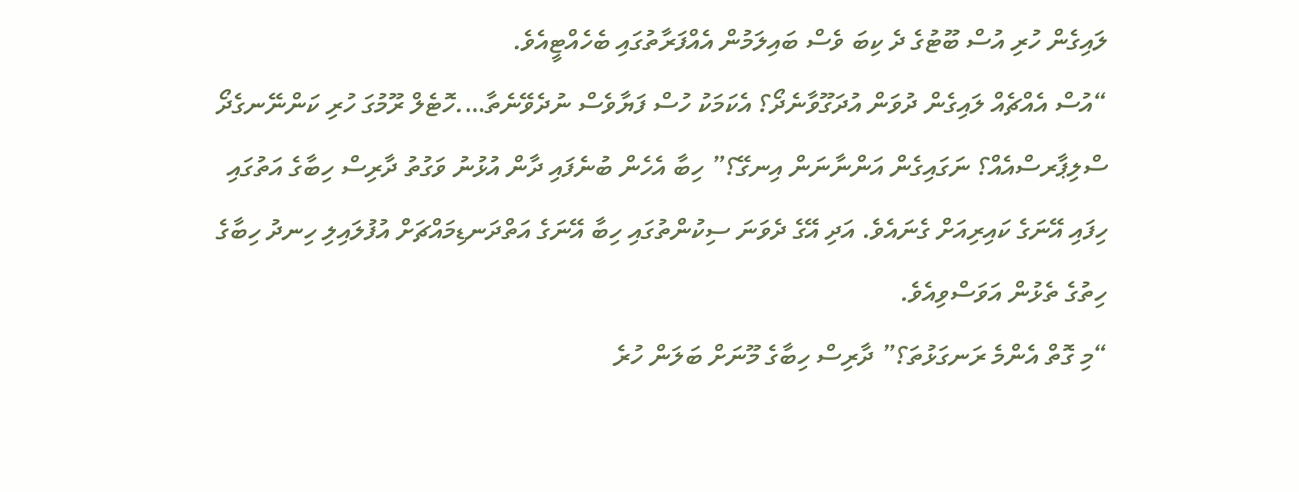ލައިގެން ހުރި އުސް ބޫޓުގެ ދެ ކިބަ ވެސް ބައިލަމުން އެއްފަރާތުގައި ބެހެއްޓީއެވެ.
“އުސް އެއްޗެއް ލައިގެން ދުވަން އުދަގޫވާނެދޯ؟ އެކަމަކު ހުސް ފަޔާވެސް ނުދެވޭނެތާ….ހޮޓެލް ރޫމުގަ ހުރި ކަންނޭނގެދޯ ސްލިޕާރސްއެއް؟ ނަގައިގެން އަންނާނަން އިނގޭ؟” ހިބާ އެހެން ބުނެފައި ދާން އުޅުނު ވަގުތު ދާރިސް ހިބާގެ އަތުގައި ހިފައި އޭނަގެ ކައިރިއަށް ގެނައެވެ. އަދި އޭގެ ދެވަނަ ސިކުންތުގައި ހިބާ އޭނަގެ އަތްދަނޑިމައްޗަށް އުފުލައިލި ހިނދު ހިބާގެ ހިތުގެ ތެޅުން އަވަސްވިއެވެ.
“މި ގޮތް އެންމެ ރަނގަޅުތަ؟” ދާރިސް ހިބާގެ މޫނަށް ބަލަން ހުރެ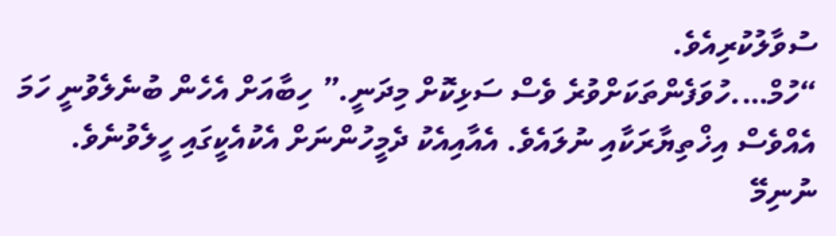ސުވާލުކުރިއެވެ.
“ހުމް….ހުވަފެންތަކަށްވުރެ ވެސް ސަޅިކޮށް މިދަނީ.” ހިބާއަށް އެހެން ބުނެލެވުނީ ހަމަ އެއްވެސް އިޚްތިޔާރަކާއި ނުލައެވެ. އެއާއިއެކު ދެމީހުންނަށް އެކުއެކީގައި ހީލެވުނެވެ.
ނުނިމޭ